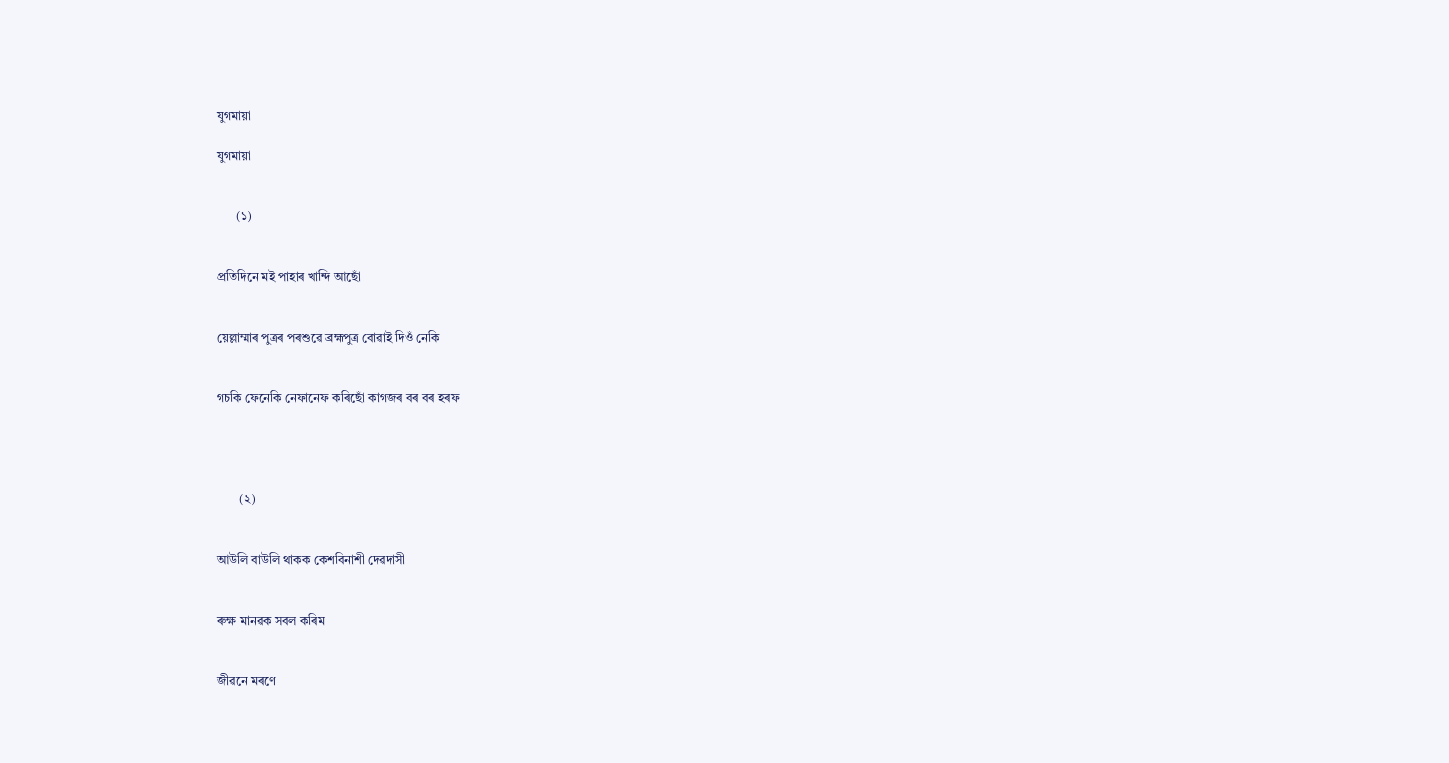যুগমায়া

যুগমায়া


      (১)


প্ৰতিদিনে মই পাহাৰ খান্দি আছোঁ


য়েল্লাম্মাৰ পুত্ৰৰ পৰশুৱে ব্ৰহ্মপুত্ৰ বোৱাই দিওঁ নেকি


গচকি ফেনেকি নেফানেফ কৰিছোঁ কাগজৰ বৰ বৰ হৰফ




       (২)


আউলি বাউলি থাকক কেশবিনাশী দেৱদাসী


ৰুক্ষ মানৱক সবল কৰিম


জীৱনে মৰণে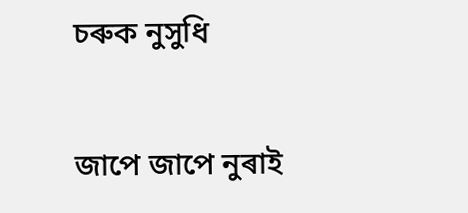চৰুক নুসুধি


জাপে জাপে নুৰাই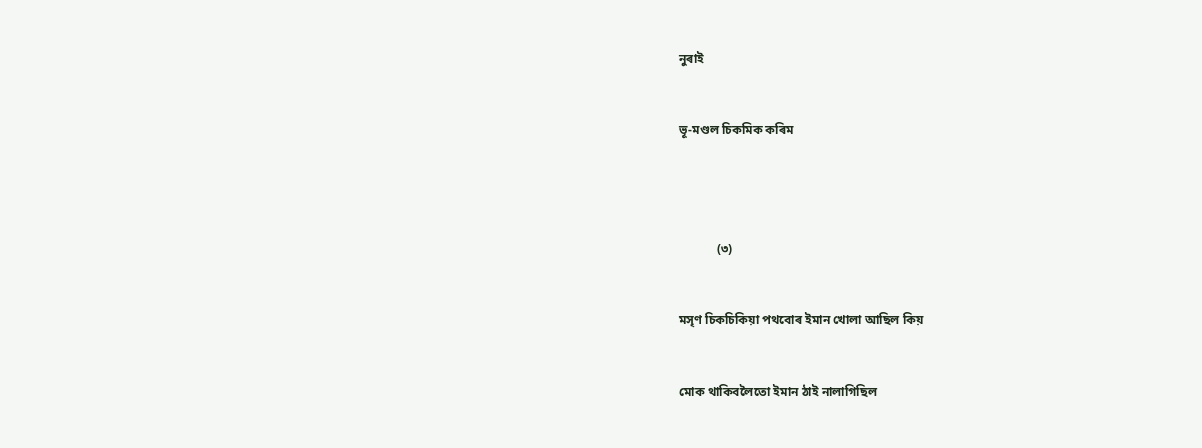নুৰাই


ভূ-মণ্ডল চিকমিক কৰিম




            (৩)


মসৃণ চিকচিকিয়া পথবোৰ ইমান খোলা আছিল কিয়


মোক থাকিবলৈতো ইমান ঠাই নালাগিছিল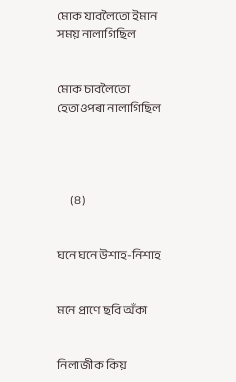মোক যাবলৈতো ইমান সময় নালাগিছিল


মোক চাবলৈতো হেতাওপৰা নালাগিছিল




      (৪)


ঘনে ঘনে উশাহ-নিশাহ


মনে প্ৰাণে ছবি অঁকা


নিলাজীক কিয়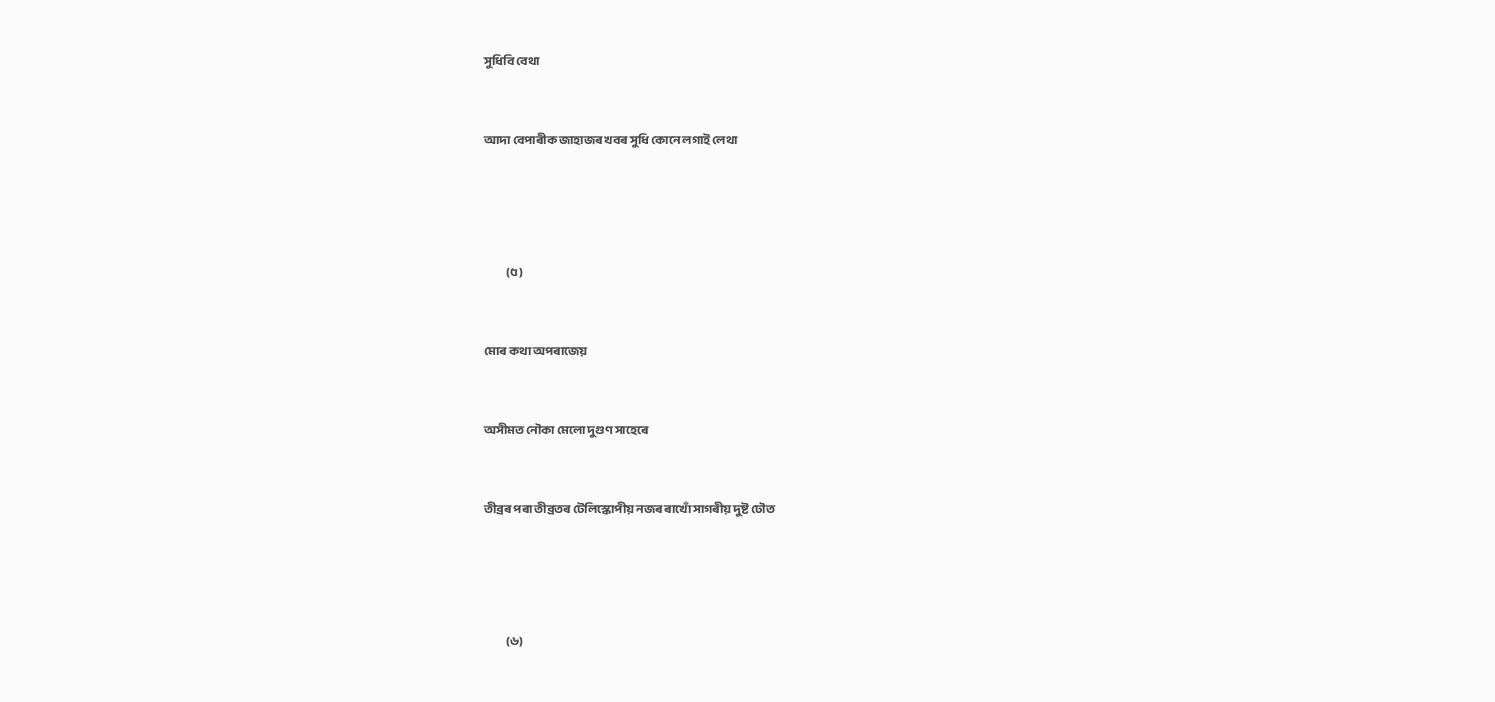সুধিবি বেথা


আদা বেপাৰীক জাহাজৰ খবৰ সুধি কোনে লগাই লেথা




           (৫)


মোৰ কথা অপৰাজেয়


অসীমত নৌকা মেলো দুগুণ সাহেৰে


তীব্ৰৰ পৰা তীব্ৰতৰ টেলিস্কোপীয় নজৰ ৰাখোঁ সাগৰীয় দুষ্ট ঢৌত




           (৬)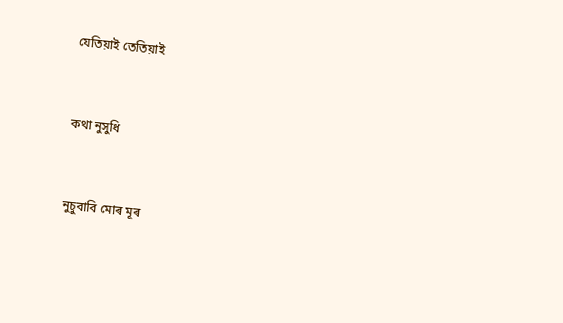যেতিয়াই তেতিয়াই


কথা নুসুধি


নুচুবাবি মোৰ মূৰ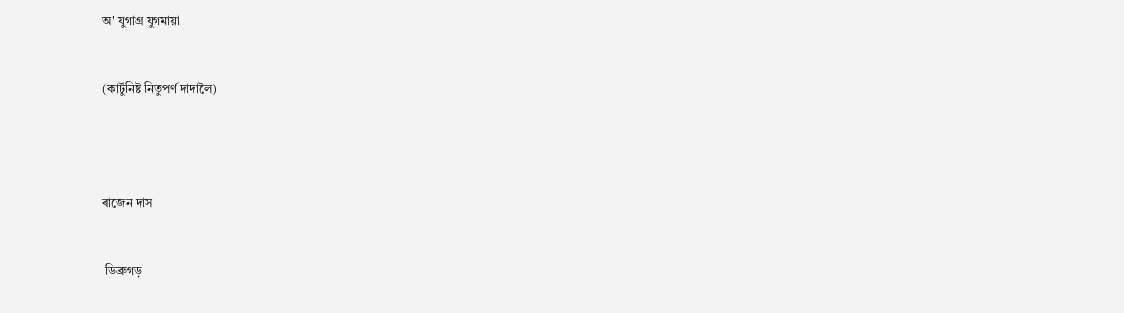অ' যুগাগ্ৰ যুগমায়া


(কাৰ্টুনিষ্ট নিতুপৰ্ণ দাদালৈ)




ৰাজেন দাস


 ডিব্ৰুগড়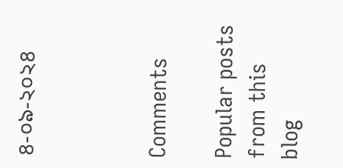৪-০৯-২০২৪



Comments

Popular posts from this blog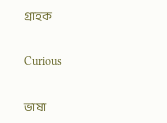গ্ৰাহক

Curious

ভাষা